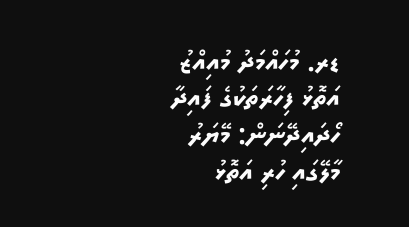ޑރ. މުހައްމަދު މުއިއްޒު
އަތޮޅު ފިހާރަތަކުގެ ފައިދާ ހޯދައިދޭނަން: މޭޔަރު
މާލޭގައި ހުރި އަތޮޅު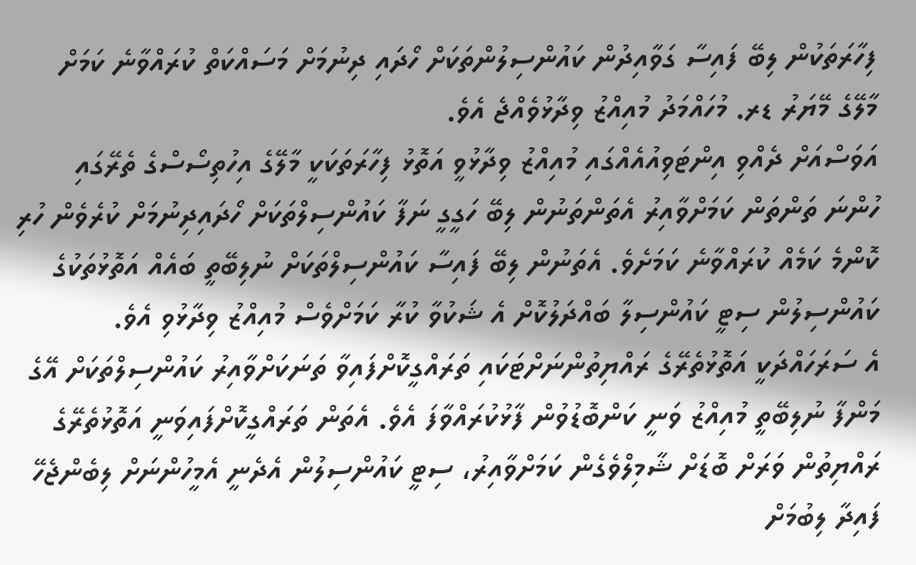ފިހާރަތަކުން ލިބޭ ފައިސާ ގަވާއިދުން ކައުންސިލުންތަކަށް ހޯދައި ދިނުމަށް މަސައްކަތް ކުރައްވާނެ ކަމަށް މާލޭގެ މޭޔަރު ޑރ. މުހައްމަދު މުއިއްޒު ވިދާޅުވެއްޖެ އެވެ.
އަވަސްއަށް ދެއްވި އިންޓަވިއުއެއްގައި މުއިއްޒު ވިދާޅުވީ އަތޮޅު ފިހާރަތަކަކީ މާލޭގެ އިހުތިސޯސްގެ ތެރޭގައި ހުންނަ ތަންތަން ކަމަށްވާއިރު އެތަންތަނުން ލިބޭ ހަގީގީ ނަފާ ކައުންސިލްތަކަށް ހޯދައިދިނުމަށް ކުރެވެން ހުރި ކޮންމެ ކަމެއް ކުރައްވާނެ ކަމަށެވެ. އެތަނުން ލިބޭ ފައިސާ ކައުންސިލްތަކަށް ނުލިބޭތީ ބައެއް އަތޮޅުތަކުގެ ކައުންސިލުން ސިޓީ ކައުންސިލާ ބައްދަލުކޮށް އެ ޝަކުވާ ކުރާ ކަމަށްވެސް މުއިއްޒު ވިދާޅުވި އެވެ.
އެ ސަރަހައްދަކީ އަތޮޅުތެރޭގެ ރައްޔިތުންނަށްޓަކައި ތަރައްގީކޮށްފައިވާ ތަނަކަށްވާއިރު ކައުންސިލްތަކަށް އޭގެ މަންފާ ނުލިބޭތީ މުއިއްޒު ވަނީ ކަންބޮޑުވުން ފާޅުކުރައްވާފަ އެވެ. އެތަން ތަރައްގީކޮށްފައިވަނީ އަތޮޅުތެރޭގެ ރައްޔިތުން ވަރަށް ބޮޑަށް ޝާމިލްވެގެން ކަމަށްވާއިރު، ސިޓީ ކައުންސިލުން އެދެނީ އެމީހުންނަށް ލިބެންޖެހޭ ފައިދާ ލިބުމަށް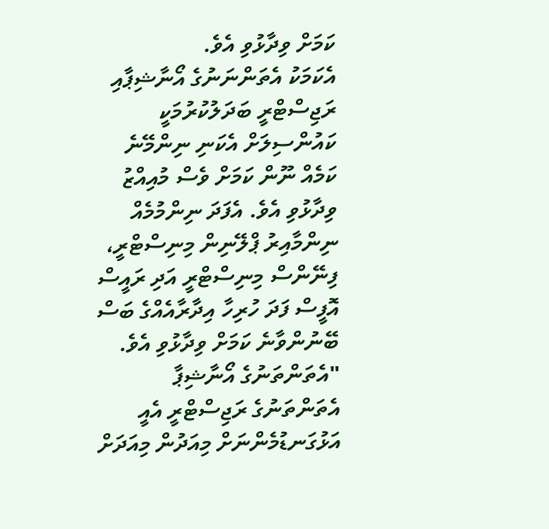ކަމަށް ވިދާޅުވި އެވެ.
އެކަމަކު އެތަންނަނުގެ އޯނާޝިޕާއި ރަޖިސްޓްރީ ބަދަލުކުރުމަކީ ކައުންސިލަށް އެކަނި ނިންމޭނެ ކަމެއް ނޫން ކަމަށް ވެސް މުއިއްޒު ވިދާޅުވި އެވެ. އެފަދަ ނިންމުމެއް ނިންމާއިރު ޕްލޭނިން މިނިސްޓްރީ، ފިނޭންސް މިނިސްޓްރީ އަދި ރައީސް އޮފީސް ފަދަ ހުރިހާ އިދާރާއެއްގެ ބަސް ބޭނުންވާނެ ކަމަށް ވިދާޅުވި އެވެ.
"އެތަންތަނުގެ އޯނާޝިޕާ އެތަންތަނުގެ ރަޖިސްޓްރީ އެއީ އަޅުގަނޑުމެންނަށް މިއަދުން މިއަދަށް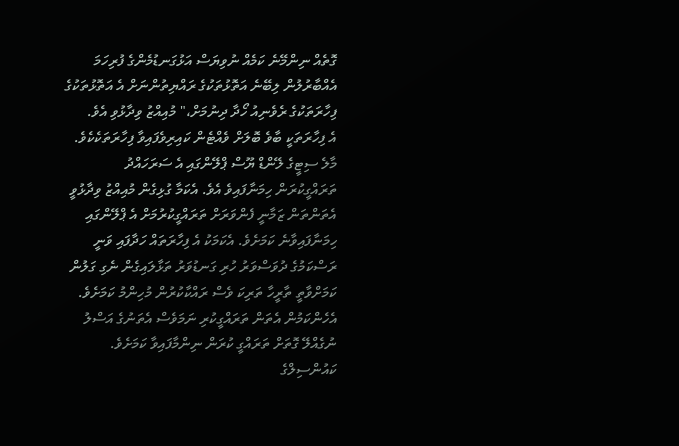ގޮތެއް ނިންމޭނެ ކަމެއް ނުވިޔަސް އަޅުގަނޑުމެންގެ ފުރިހަމަ އެއްބާރުލުން ލިބޭނެ އަތޮޅުތަކުގެ ރައްޔިތުންނަށް އެ އަތޮޅުތަކުގެ ފިހާރަތަކުގެ ރެވެނިއު ހޯދާ ދިނުމަށް،" މުއިއްޒު ވިދާޅުވި އެވެ.
އެ ފިހާރަތަކީ ބާވެ ބޮލަށް ވެއްޓެން ކައިރިވެފައިވާ ފިހާރަތަކެކެވެ. މާލެ ސިޓީގެ ލޭންޑް ޔޫސް ޕްލޭންގައި އެ ސަރަހައްދު ތަރައްގީކުރަން ހިމަނާފައިވެ އެވެ. އެކަމާ ގުޅިގެން މުއިއްޒު ވިދާޅުވީ އެތަންތަން ޒަމާނީ ފެންވަރަށް ތަރައްގީކުރުމަށް އެ ޕްލޭންގައި ހިމަނާފައިވާނެ ކަމަށެވެ. އެކަމަކު އެ ފިހާރަތައް ހަދާފައި ވަނީ ރަސްކަމުގެ ދުވަސްވަރު ހުރި ގަނޑުވަރު ތަޅާލައިގެން ނެގި ގަލުން ކަމަށްވާތީ ތާރީހާ ތަރިކަ ވެސް ރައްކާކުރުން މުހިންމު ކަމަށެވެ. އެހެންކަމުން އެތަން ތަރައްގީކުރި ނަމަވެސް އެތަނުގެ އަސްލު ނުގެއްލޭ ގޮތަށް ތަރައްގީ ކުރަން ނިންމާފައިވާ ކަމަށެވެ. ކައުންސިލްގެ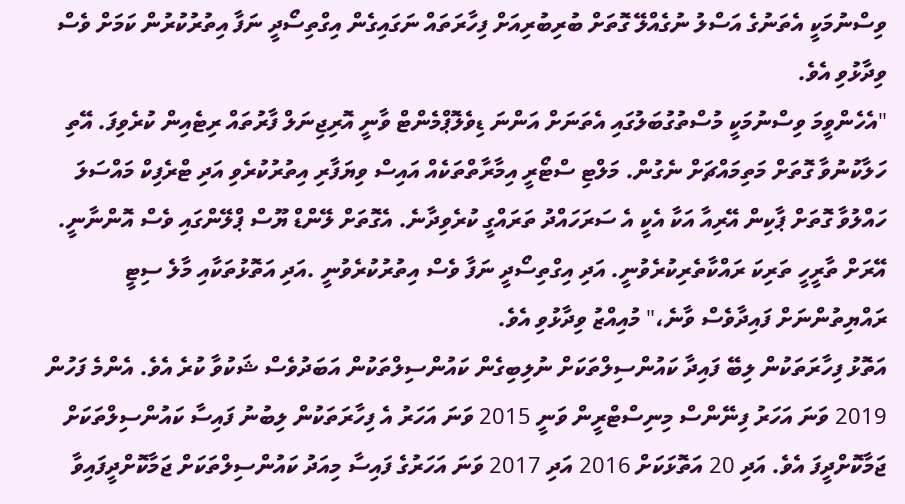ވިސްނުމަކީ އެތަނުގެ އަސްލު ނުގެއްލޭ ގޮތަށް ބުރިބުރިއަށް ފިހާރަތައް ނަގައިގެން އިގްތިސޯދީ ނަފާ އިތުރުކުރުން ކަމަށް ވެސް ވިދާޅުވި އެވެ.
"އެހެންވީމަ ވިސްނުމަކީ މުސްތުގުބަލުގައި އެތަނަށް އަންނަ ޑިވެލޮޕްމެންޓް ވާނީ އޮރިޖިނަލް ފާރުތައް ރިޓެއިން ކުރެވިފަ. އޭތި ހަލާކުނުވާ ގޮތަށް މަތިމައްޗަށް ނެގުން. މަލްޓި ސްޓޯރީ އިމާރާތްތަކެއް އައިސް ވިޔަފާރި އިތުރުކުރެވި އަދި ޓްރެފިކް މައްސަލަ ހައްލުވާ ގޮތަށް ޕާކިން އޭރިއާ އަކާ އެކީ އެ ސަރަހައްދު ތަރައްގީ ކުރެވިދާނެ. އެގޮތަށް ލޭންޑް ޔޫސް ޕްލޭންގައި ވެސް އޮންނާނީ. އޭރަށް ތާރީހީ ތަރިކަ ރައްކާތެރިކުރެވުނީ. އަދި އިގްތިސޯދީ ނަފާ ވެސް އިތުރުކުރެވުނީ .އަދި އަތޮޅުތަކާއި މާލެ ސިޓީ ރައްޔިތުންނަށް ފައިދާވެސް ވާނެ،" މުއިއްޒު ވިދާޅުވި އެވެ.
އަތޮޅު ފިހާރަތަކުން ލިބޭ ފައިދާ ކައުންސިލްތަކަށް ނުލިބިގެން ކައުންސިލްތަކުން އަބަދުވެސް ޝަކުވާ ކުރެ އެވެ. އެންމެ ފަހުން 2019 ވަނަ އަހަރު ފިނޭންސް މިނިސްޓްރީން ވަނީ 2015 ވަނަ އަހަރު އެ ފިހާރަތަކުން ލިބުނު ފައިސާ ކައުންސިލްތަކަށް ޖަމާކޮށްދީފަ އެވެ. އަދި 20 އަތޮޅަކަށް 2016 އަދި 2017 ވަނަ އަހަރުގެ ފައިސާ މިއަދު ކައުންސިލްތަކަށް ޖަމާކޮށްދީފައިވާ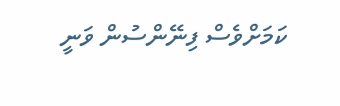ކަމަށްވެސް ފިނޭންސުން ވަނީ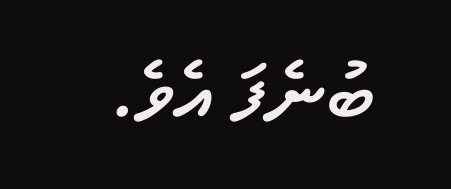ބުނެފަ އެވެ.